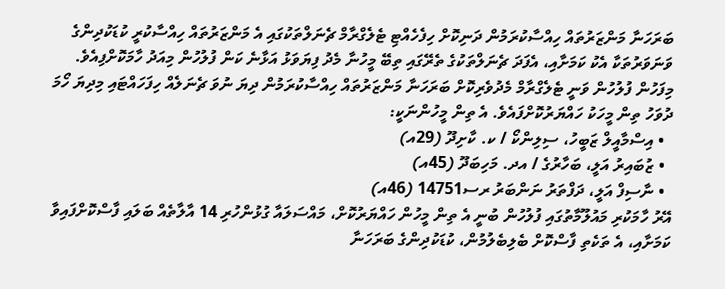ބަރަހަނާ މަންޒަރުތައް ހިއްސާކުރަމުން ދަނިކޮށް ހިފެހެއްޓި ޓެލެގްރާމް ޗެނަލްތަކުގައި އެ މަންޒަރުތައް ހިއްސާކުރީ ކުޑަކުދިންގެ ވަނަވަރުތަކާ އެކު ކަމަށާއި، އެފަދަ ޗެނަލްތަކުގެ ތެރޭގައި ތިބޭ މީހުނާ މެދު ފިޔަވަޅު އަޅާނެ ކަން ފުލުހުން މިއަދު ހާމަކޮށްފިއެވެ.
މިފަހުން ފުލުހުން ވަނީ ޓެލެގްރާމް މެދުވެރިކޮށް ބަރަހަނާ މަންޒަރުތައް ހިއްސާކުރަމުން ދިޔަ ނުވަ ޗެނަލެއް ހިފަހައްޓައި މިދިޔަ ހޯމަ ދުވަހު ތިން މީހަކު ހައްޔަރުކޮށްފައެވެ. އެ ތިން މީހުންނަކީ:
  • އިސްމާއީލް ޒަބީހު، ސިލިންކޯ / ކ. ކާށިދޫ (29އ)
  • ޒުބައިރު އަލީ، ބަހާރުގެ / އދ. މަހިބަދޫ (45އ)
  • ނާސިފް އަލީ، ދަފްތަރު ނަންބަރު ރސ14751 (46އ)
އޭރު ހާމަކުރި މައުލޫމާތުގައި ފުލުހުން ބުނީ އެ ތިން މީހުން ހައްޔަރުކޮށް، މައްސަލައާ ގުޅުންހުރި 14 އާލާތެއް ބަލައި ފާސްކޮށްފައިވާ ކަމަށާއި، އެ ތަކެތި ފާސްކޮށް ބެލިބެލުމުން، ކުޑަކުދިންގެ ބަރަހަނާ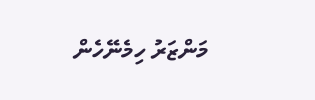މަންޒަރު ހިމެނޭހެން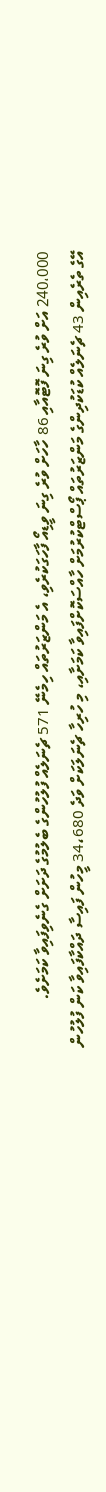240،000 އަށް ވުރެ ގިނަ ފޮޓޮއާއި 86 ހާހަށް ވުރެ ގިނަ ވީޑިއޯ ފާހަގަކުރެވި، އެ މަންޒަރުތައް ހިމެނޭ 571 ޗެނަލެއް ފުލުހުންގެ ބެލުމުގެ ދަށަށް ގެނެވިފައިވާ ކަމަށެވެ.
އޭގެ ތެރެއިން 43 ޗެނަލެއް ކުޑަކުދިންގެ މަންޒަރުތައް ޕޯސްޓްކުރުމަށް ހާއްސަކޮށްފައިވާ ކަމަށާއި، މި ހުރިހާ ޗެނަލަކަށް ވަދެ 34،680 މީހުން ފައިސާ ދައްކާފައިވާ ކަން ފުލުހުން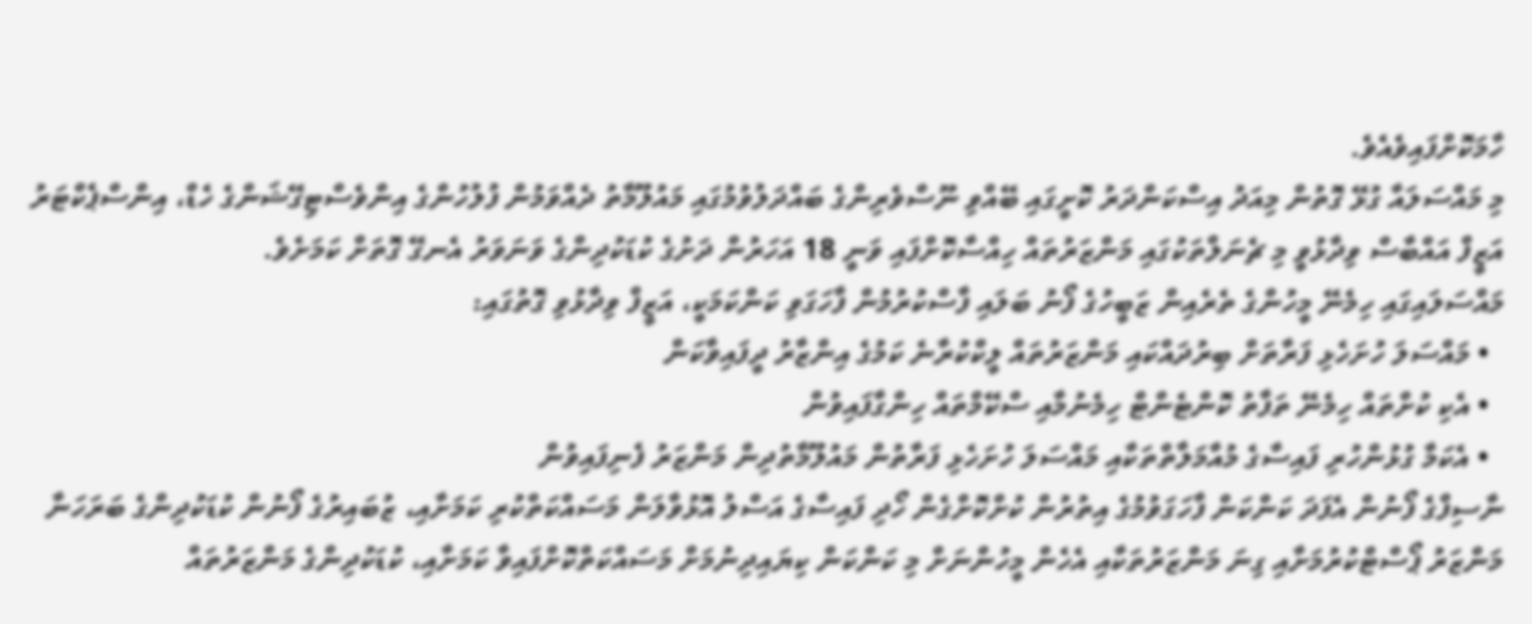ހާމަކޮށްފައިވެއެވެ.
މި މައްސަލައާ ގުޅޭ ގޮތުން މިއަދު އިސްކަންދަރު ކޮށީގައި ބޭއްވި ނޫސްވެރިންގެ ބައްދަލުވުމުގައި މައުލޫމާތު ދެއްވަމުން ފުލުހުންގެ އިންވެސްޓިގޭޝަންގެ ހެޑް، އިންސްޕެކްޓަރު އަޒީފް އައްބާސް ވިދާޅުވީ މި ޗެނަލްތަކުގައި މަންޒަރުތައް ހިއްސާކޮށްފައި ވަނީ 18 އަހަރުން ދަށުގެ ކުޑަކުދިންގެ ވަނަވަރު އެނގޭ ގޮތަށް ކަމަށެވެ.
މައްސަލައިގައި ހިމެނޭ މީހުންގެ ތެރެއިން ޒަބީހުގެ ފޯނު ބަލައި ފާސްކުރުމުން ފާހަގަވި ކަންކަމަކީ، އަޒީފް ވިދާޅުވި ގޮތުގައި:
  • މައްސަލަ ހުށަހެޅި ފަރާތަށް ބިރުދައްކައި މަންޒަރުތައް ލީކްކުރާނެ ކަމުގެ އިންޒާރު ދީފައިވާކަން
  • އެކި ކުށްތައް ހިމެނޭ ތަފާތު ކޮންޓެންޓް ހިމެނުމާއި ސްކޭމްތައް ހިންގާފައިވުން
  • އެކަމާ ގުޅުންހުރި ފައިސާގެ މުއާމަލާތްތަކާއި މައްސަލަ ހުށަހެޅި ފަރާތުން މައުލޫމާތުދިން މަންޒަރު ފެނިފައިވުން
ނާސިފްގެ ފޯނުން އެފަދަ ކަންކަން ފާހަގަވުމުގެ އިތުރުން ކުށްކޮށްގެން ހޯދި ފައިސާގެ އަސްލު އޮޅުވާލަން މަސައްކަތްކުރި ކަމަށާއި، ޒުބައިރުގެ ފޯނުން ކުޑަކުދިންގެ ބަރަހަނާ މަންޒަރު ޕޯސްޓްކުރުމަށާއި ގިނަ މަންޒަރުތަކާއި އެހެން މީހުންނަށް މި ކަންކަން ކިޔައިދިނުމަށް މަސައްކަތްކޮށްފައިވާ ކަމަށާއި، ކުޑަކުދިންގެ މަންޒަރުތައް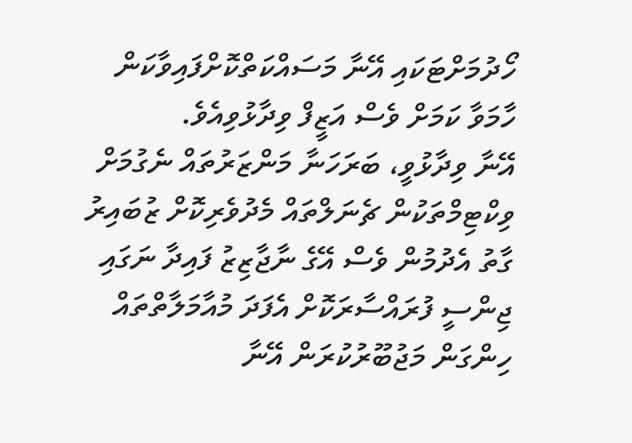ހޯދުމަށްޓަކައި އޭނާ މަސައްކަތްކޮށްފައިވާކަން ހާމަވާ ކަމަށް ވެސް އަޒީފް ވިދާޅުވިއެވެ.
އޭނާ ވިދާޅުވީ، ބަރަހަނާ މަންޒަރުތައް ނެގުމަށް ވިކްޓިމްތަކުން ޗެނަލްތައް މެދުވެރިކޮށް ޒުބައިރު ގާތު އެދުމުން ވެސް އޭގެ ނާޖާޒިޒު ފައިދާ ނަގައި ޖިންސީ ފުރައްސާރަކޮށް އެފަދަ މުއާމަލާތްތައް ހިންގަން މަޖުބޫރުކުރަން އޭނާ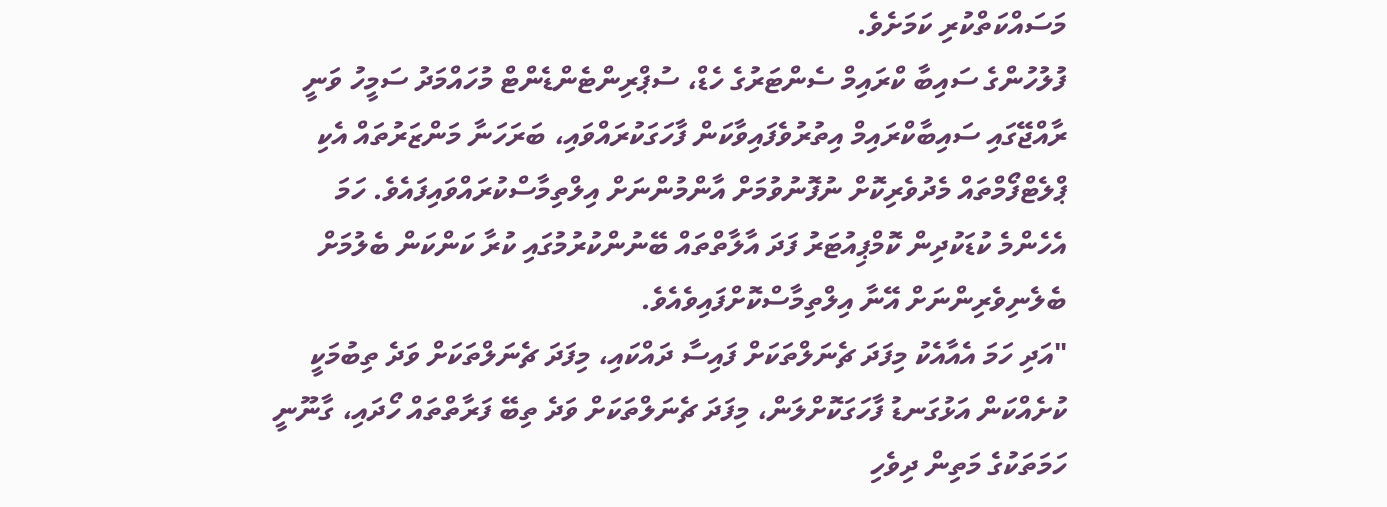މަސައްކަތްކުރި ކަމަށެވެ.
ފުލުހުންގެ ސައިބާ ކްރައިމް ސެންޓަރުގެ ހެޑް، ސުޕްރިންޓެންޑެންޓް މުހައްމަދު ސަމީހު ވަނީ ރާއްޖޭގައި ސައިބާކްރައިމް އިތުރުވެފައިވާކަން ފާހަގަކުރައްވައި، ބަރަހަނާ މަންޒަރުތައް އެކި ޕްލެޓްފޯމްތައް މެދުވެރިކޮށް ނުފޮނުވުމަށް އާންމުންނަށް އިލްތިމާސްކުރައްވައިފައެވެ. ހަމަ އެހެންމެ ކުޑަކުދިން ކޮމްޕިއުޓަރު ފަދަ އާލާތްތައް ބޭނުންކުރުމުގައި ކުރާ ކަންކަން ބެލުމަށް ބެލެނިވެރިންނަށް އޭނާ އިލްތިމާސްކޮށްފައިވެއެވެ.
"އަދި ހަމަ އެއާއެކު މިފަދަ ޗެނަލްތަކަށް ފައިސާ ދައްކައި، މިފަދަ ޗެނަލްތަކަށް ވަދެ ތިބުމަކީ ކުށެއްކަން އަޅުގަނޑު ފާހަގަކޮށްލަން، މިފަދަ ޗެނަލްތަކަށް ވަދެ ތިބޭ ފަރާތްތައް ހޯދައި، ގާނޫނީ ހަމަތަކުގެ މަތިން ދިވެހި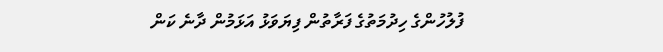ފުލުހުންގެ ހިދުމަތުގެ ފަރާތުން ފިޔަވަޅު އަޅަމުން ދާނެ ކަން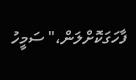ފާހަގަކޮށްލަން،" ސަމީހު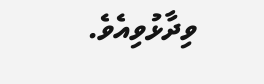ވިދާޅުވިއެވެ.